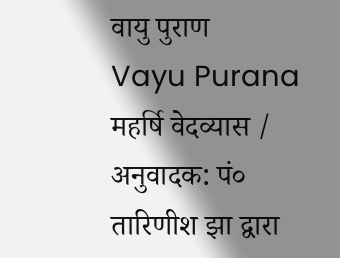वायु पुराण
Vayu Purana
महर्षि वेदव्यास / अनुवादक: पं० तारिणीश झा द्वारा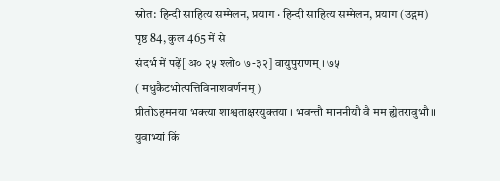स्रोत: हिन्दी साहित्य सम्मेलन, प्रयाग · हिन्दी साहित्य सम्मेलन, प्रयाग (उद्गम)
पृष्ठ 84, कुल 465 में से
संदर्भ में पढ़ें[अ० २५ श्लो० ७-३२] वायुपुराणम् । ७५
( मधुकैटभोत्पत्तिविनाशवर्णनम् )
प्रीतोऽहमनया भक्त्या शाश्वताक्षरयुक्तया । भवन्तौ माननीयौ वै मम ह्येतरावुभौ ॥
युवाभ्यां किं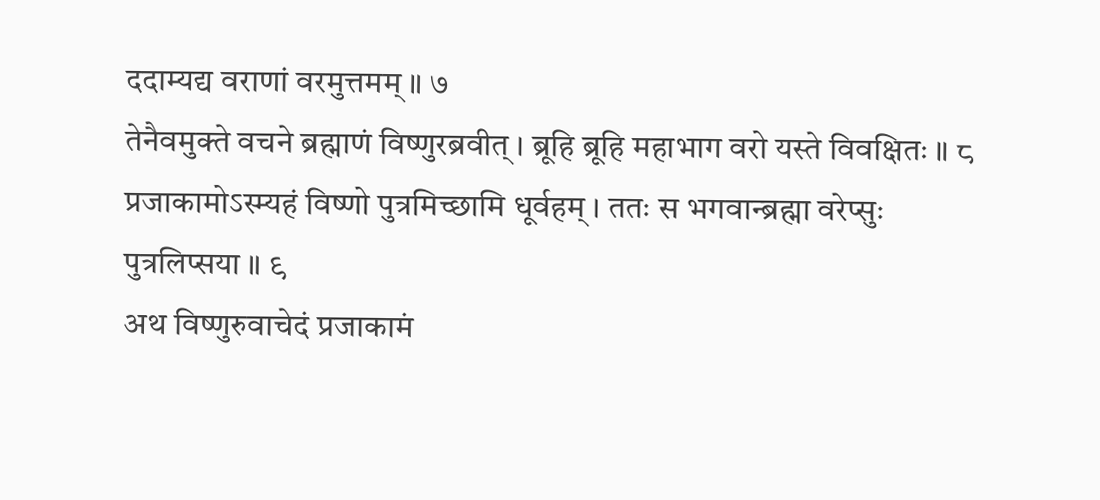ददाम्यद्य वराणां वरमुत्तमम् ॥ ७
तेनैवमुक्ते वचने ब्रह्माणं विष्णुरब्रवीत् । ब्रूहि ब्रूहि महाभाग वरो यस्ते विवक्षितः ॥ ८
प्रजाकामोऽस्म्यहं विष्णो पुत्रमिच्छामि धूर्वहम् । ततः स भगवान्ब्रह्मा वरेप्सुः पुत्रलिप्सया ॥ ९
अथ विष्णुरुवाचेदं प्रजाकामं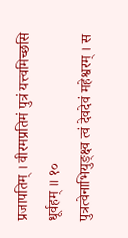प्रजापतिम् । वीरमप्रतिमं पुत्रं यत्त्वमिच्छसि धूर्वहम् ॥ १०
पुत्रत्वेनाभियुङ्क्ष्व त्वं देवदेवं महेश्वरम् । स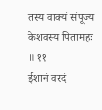तस्य वाक्यं संपूज्य केशवस्य पितामहः ॥ ११
ईशानं वरदं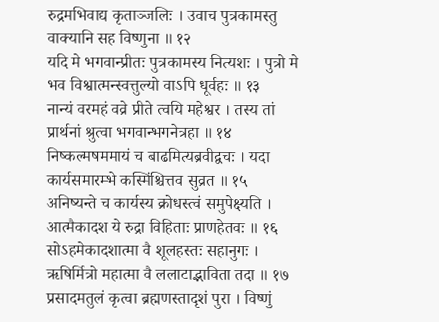रुद्रमभिवाद्य कृताञ्जलिः । उवाच पुत्रकामस्तु वाक्यानि सह विष्णुना ॥ १२
यदि मे भगवान्प्रीतः पुत्रकामस्य नित्यशः । पुत्रो मे भव विश्वात्मन्स्वत्तुल्यो वाऽपि धूर्वहः ॥ १३
नान्यं वरमहं वव्रे प्रीते त्वयि महेश्वर । तस्य तां प्रार्थनां श्रुत्वा भगवान्भगनेत्रहा ॥ १४
निष्कल्मषममायं च बाढमित्यब्रवीद्वचः । यदा कार्यसमारम्भे कस्मिंश्चित्तव सुव्रत ॥ १५
अनिष्यन्ते च कार्यस्य क्रोधस्त्वं समुपेक्ष्यति । आत्मैकादश ये रुद्रा विहिताः प्राणहेतवः ॥ १६
सोऽहमेकादशात्मा वै शूलहस्तः सहानुगः । ऋषिर्मित्रो महात्मा वै ललाटाद्भाविता तदा ॥ १७
प्रसादमतुलं कृत्वा ब्रह्मणस्तादृशं पुरा । विष्णुं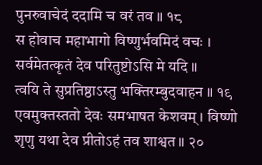पुनरुवाचेदं ददामि च वरं तव ॥ १८
स होवाच महाभागो विष्णुर्भवमिदं वचः । सर्वमेतत्कृतं देव परितुष्टोऽसि मे यदि ॥
त्वयि ते सुप्रतिष्ठाऽस्तु भक्तिरम्बुदवाहन ॥ १९
एवमुक्तस्ततो देवः समभाषत केशवम् । विष्णो शृणु यथा देव प्रीतोऽहं तव शाश्वत ॥ २०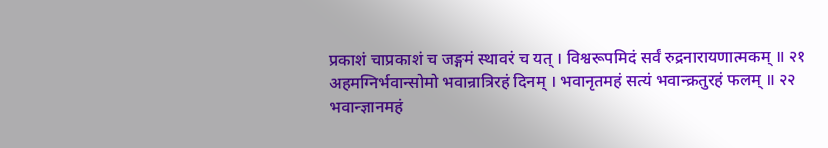प्रकाशं चाप्रकाशं च जङ्गमं स्थावरं च यत् । विश्वरूपमिदं सर्वं रुद्रनारायणात्मकम् ॥ २१
अहमग्निर्भवान्सोमो भवान्रात्रिरहं दिनम् । भवानृतमहं सत्यं भवान्क्रतुरहं फलम् ॥ २२
भवान्ज्ञानमहं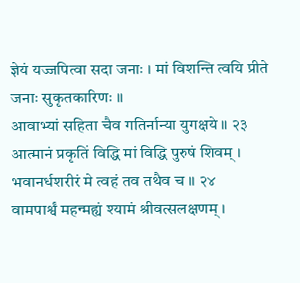ज्ञेयं यज्जपित्वा सदा जनाः । मां विशन्ति त्वयि प्रीते जनाः सुकृतकारिणः ॥
आवाभ्यां सहिता चैव गतिर्नान्या युगक्षये ॥ २३
आत्मानं प्रकृतिं विद्धि मां विद्धि पुरुषं शिवम् । भवानर्धशरीरं मे त्वहं तव तथैव च ॥ २४
वामपार्श्वं महन्मह्यं श्यामं श्रीवत्सलक्षणम् ।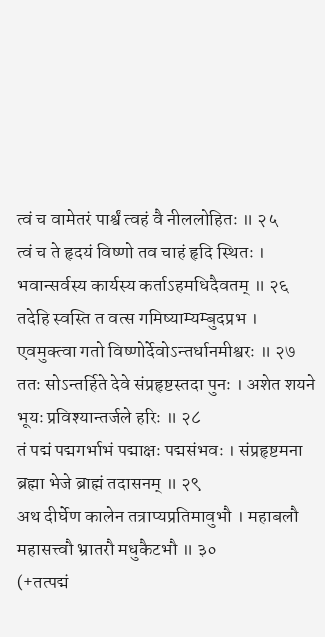त्वं च वामेतरं पार्श्वं त्वहं वै नीललोहितः ॥ २५
त्वं च ते हृदयं विष्णो तव चाहं हृदि स्थितः । भवान्सर्वस्य कार्यस्य कर्ताऽहमधिदैवतम् ॥ २६
तदेहि स्वस्ति त वत्स गमिष्याम्यम्बुदप्रभ । एवमुक्त्वा गतो विष्णोर्देवोऽन्तर्धानमीश्वरः ॥ २७
ततः सोऽन्तर्हिते देवे संप्रहृष्टस्तदा पुनः । अशेत शयने भूयः प्रविश्यान्तर्जले हरिः ॥ २८
तं पद्मं पद्मगर्भाभं पद्माक्षः पद्मसंभवः । संप्रहृष्टमना ब्रह्मा भेजे ब्राह्मं तदासनम् ॥ २९
अथ दीर्घेण कालेन तत्राप्यप्रतिमावुभौ । महाबलौ महासत्त्वौ भ्रातरौ मधुकैटभौ ॥ ३०
(+तत्पद्मं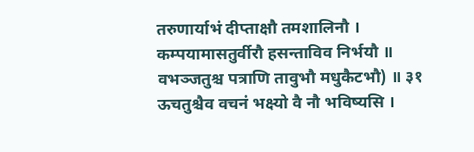तरुणार्याभं दीप्ताक्षौ तमशालिनौ । कम्पयामासतुर्वीरौ हसन्ताविव निर्भयौ ॥
वभञ्जतुश्च पत्राणि तावुभौ मधुकैटभौ) ॥ ३१
ऊचतुश्चैव वचनं भक्ष्यो वै नौ भविष्यसि ।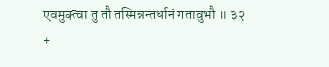एवमुक्त्वा तु तौ तस्मिन्नन्तर्धानं गतावुभौ ॥ ३२
+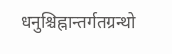धनुश्चिह्नान्तर्गतग्रन्थो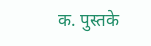क. पुस्तके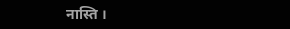नास्ति ।